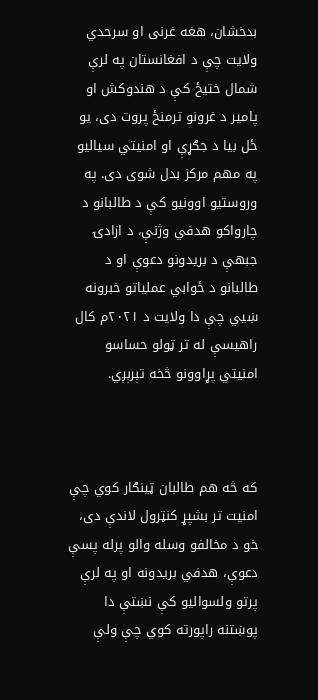بدخشان، هغه غرنی او سرحدي ولایت چې د افغانستان په لرې شمال ختیځ کې د هندوکش او پامیر د غرونو ترمنځ پروت دی، یو ځل بیا د جګړې او امنیتي سیالیو په مهم مرکز بدل شوی دی. په وروستیو اوونیو کې د طالبانو د چارواکو هدفي وژنې، د ازادۍ جبهې د بریدونو دعوې او د طالبانو د ځوابي عملیاتو خبرونه ښيي چې دا ولایت د ۲۰۲۱م کال راهیسې له تر ټولو حساسو امنیتي پړاوونو څخه تېرېږي.



که څه هم طالبان ټینګار کوي چې امنیت تر بشپړ کنټرول لاندې دی، خو د مخالفو وسله‌ والو پرله ‌پسې دعوې، هدفي بریدونه او په لرې پرتو ولسوالیو کې نښتې دا پوښتنه راپورته کوي چې ولې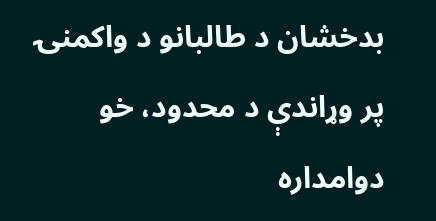بدخشان د طالبانو د واکمنۍ پر وړاندې د محدود، خو دوامداره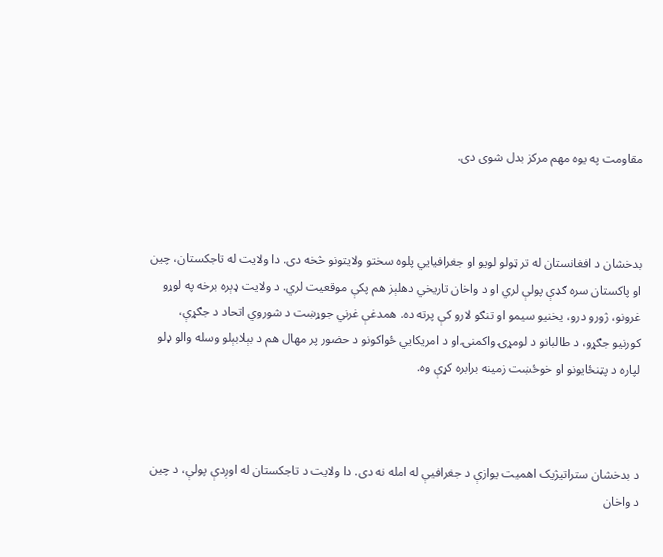مقاومت په یوه مهم مرکز بدل شوی دی.



بدخشان د افغانستان له تر ټولو لویو او جغرافیایي پلوه سختو ولایتونو څخه دی. دا ولایت له تاجکستان، چین او پاکستان سره ګډې پولې لري او د واخان تاریخي دهلېز هم پکې موقعیت لري. د ولایت ډېره برخه په لوړو غرونو، ژورو درو، یخنیو سیمو او تنګو لارو کې پرته ده. همدغې غرني جوړښت د شوروي اتحاد د جګړې، کورنیو جګړو، د طالبانو د لومړۍ واکمنۍ او د امریکایي ځواکونو د حضور پر مهال هم د بېلابېلو وسله‌ والو ډلو لپاره د پټنځایونو او خوځښت زمینه برابره کړې وه.



د بدخشان ستراتیژیک اهمیت یوازې د جغرافیې له امله نه دی. دا ولایت د تاجکستان له اوږدې پولې، د چین د واخان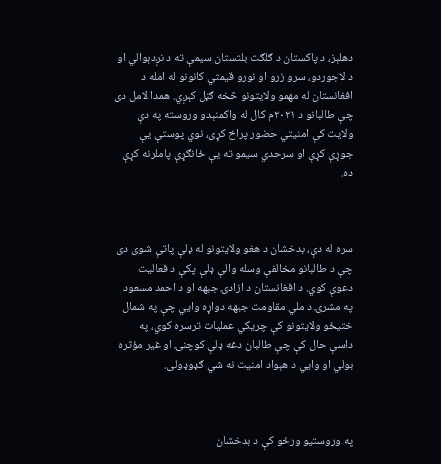دهلېز، د پاکستان د ګلګت بلتستان سیمې ته د نږدېوالي او د لاجوردو، سرو زرو او نورو قیمتي کانونو له امله د افغانستان له مهمو ولایتونو څخه ګڼل کېږي. همدا لامل دی چې طالبانو د ۲۰۲۱م کال له واکمنېدو وروسته په دې ولایت کې امنیتي حضور پراخ کړی، نوي پوستې یې جوړې کړې او سرحدي سیمو ته یې ځانګړې پاملرنه کړې ده.



سره له دې، بدخشان د هغو ولایتونو له ډلې پاتې شوی دی چې د طالبانو مخالفې وسله ‌والې ډلې پکې د فعالیت دعوې کوي. د افغانستان د ازادۍ جبهه او د احمد مسعود په مشرۍ د ملي مقاومت جبهه دواړه وایي چې په شمال ختیځو ولایتونو کې چریکي عملیات ترسره کوي، په داسې حال کې چې طالبان دغه ډلې کوچنۍ او غیر مؤثره بولي او وایي د هېواد امنیت نه شي ګډوډولی.



په وروستیو ورځو کې د بدخشان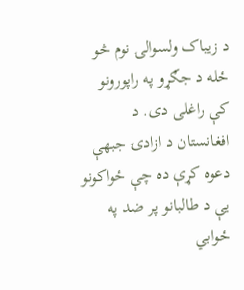د زیباک ولسوالۍ نوم څو ځله د جګړو په راپورونو کې راغلی دی. د افغانستان د ازادۍ جبهې دعوه کړې ده چې ځواکونو یې د طالبانو پر ضد په ځوابي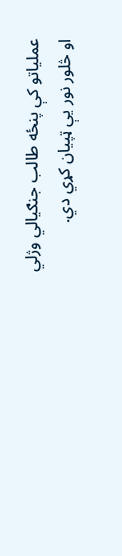عملیاتو کې پنځه طالب جنګیالي وژلي او څلور نور یې ټپیان کړي دي.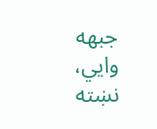جبهه وایي، نښته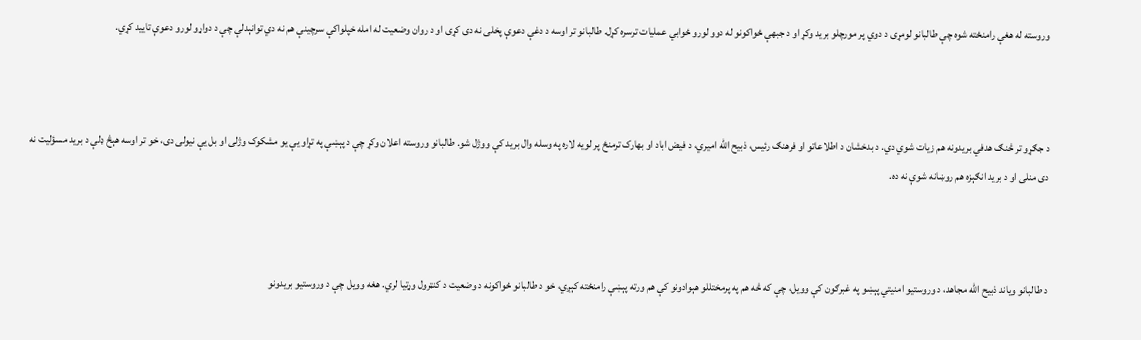وروسته له هغې رامنځته شوه چې طالبانو لومړی د دوي پر مورچلو برید وکړ او د جبهې ځواکونو له دوو لورو ځوابي عملیات ترسره کړل. طالبانو تر اوسه د دغې دعوې پخلی نه دی کړی او د روان وضعیت له امله خپلواکې سرچینې هم نه دي توانېدلې چې د دواړو لورو دعوې تایید کړي.



د جګړو تر څنګ هدفي بریدونه هم زیات شوي دي. د بدخشان د اطلاعاتو او فرهنګ رئیس، ذبیح الله امیري، د فیض‌ اباد او بهارک ترمنځ پر لویه لاره په وسله ‌وال برید کې ووژل شو. طالبانو وروسته اعلان وکړ چې د پېښې په تړاو یې یو مشکوک وژلی او بل یې نیولی دی، خو تر اوسه هېڅ ډلې د برید مسؤلیت نه دی منلی او د برید انګېزه هم روښانه شوې نه ده.



د طالبانو ویاند ذبیح الله مجاهد، د وروستیو امنیتي پېښو په غبرګون کې وویل، چې که څه هم په پرمختللو هېوادونو کې هم ورته پېښې رامنځته کېږي، خو د طالبانو ځواکونه د وضعیت د کنټرول وړتیا لري. هغه وویل چې د وروستیو بریدونو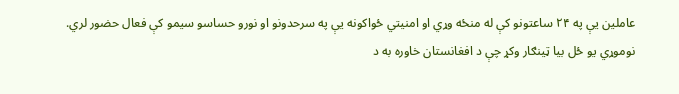عاملین یې په ۲۴ ساعتونو کې له منځه وړي او امنیتي ځواکونه یې په سرحدونو او نورو حساسو سیمو کې فعال حضور لري. نوموړي یو ځل بیا ټینګار وکړ چې د افغانستان خاوره به د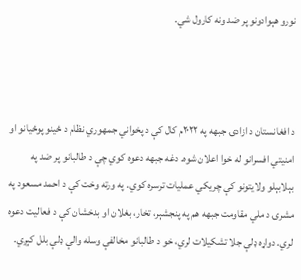نورو هېوادونو پر ضد ونه کارول شي.



د افغانستان د ازادۍ جبهه په ۲۰۲۲م کال کې د پخواني جمهوري نظام د ځینو پوځیانو او امنیتي افسرانو له خوا اعلان شوه. دغه جبهه دعوه کوي چې د طالبانو پر ضد په بېلابېلو ولایتونو کې چریکي عملیات ترسره کوي. په ورته وخت کې د احمد مسعود په مشرۍ د ملي مقاومت جبهه هم په پنجشېر، تخار، بغلان او بدخشان کې د فعالیت دعوه لري. دواړه ډلې جلا تشکیلات لري، خو د طالبانو مخالفې وسله‌ والې ډلې بلل کېږي.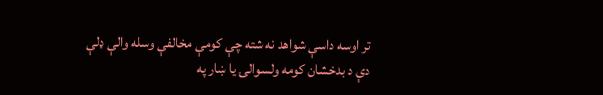تر اوسه داسې شواهد نه شته چې کومې مخالفې وسله‌ والې ډلې دې د بدخشان کومه ولسوالۍ یا ښار په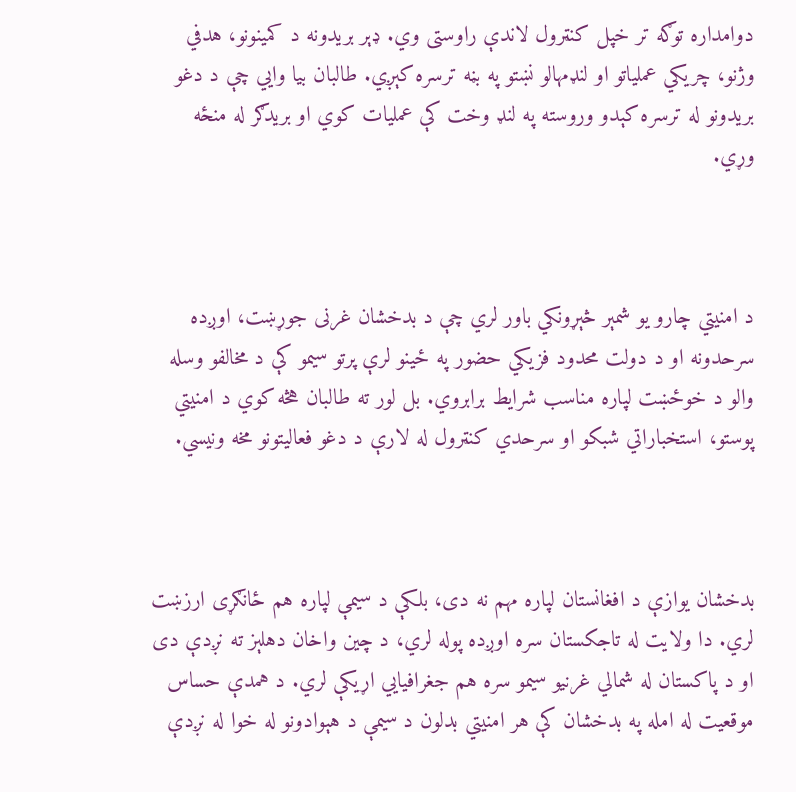دوامداره توګه تر خپل کنټرول لاندې راوستی وي. ډېر بریدونه د کمینونو، هدفي وژنو، چریکي عملیاتو او لنډمهالو نښتو په بڼه ترسره کېږي. طالبان بیا وایي چې د دغو بریدونو له ترسره کېدو وروسته په لنډ وخت کې عملیات کوي او بریدګر له منځه وړي.



د امنیتي چارو یو شمېر څېړونکي باور لري چې د بدخشان غرنی جوړښت، اوږده سرحدونه او د دولت محدود فزیکي حضور په ځینو لرې پرتو سیمو کې د مخالفو وسله‌ والو د خوځښت لپاره مناسب شرایط برابروي. بل لور ته طالبان هڅه کوي د امنیتي پوستو، استخباراتي شبکو او سرحدي کنټرول له لارې د دغو فعالیتونو مخه ونیسي.



بدخشان یوازې د افغانستان لپاره مهم نه دی، بلکې د سیمې لپاره هم ځانګړی ارزښت لري. دا ولایت له تاجکستان سره اوږده پوله لري، د چین واخان دهلېز ته نږدې دی او د پاکستان له شمالي غرنیو سیمو سره هم جغرافیایي اړیکې لري. د همدې حساس موقعیت له امله په بدخشان کې هر امنیتي بدلون د سیمې د هېوادونو له خوا له نږدې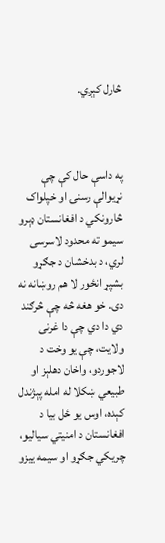څارل کېږي.



په داسې حال کې چې نړیوالې رسنۍ او خپلواک څارونکي د افغانستان ډېرو سیمو ته محدود لاسرسی لري، د بدخشان د جګړو بشپړ انځور لا هم روښانه نه دی. خو هغه څه چې څرګند دي دا دي چې دا غرنی ولایت، چې یو وخت د لاجوردو، واخان دهلېز او طبیعي ښکلا له امله پېژندل کېده، اوس یو ځل بیا د افغانستان د امنیتي سیالیو، چریکي جګړو او سیمه‌ ییزو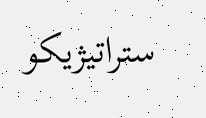ستراتیژیکو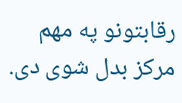رقابتونو په مهم مرکز بدل شوی دی.